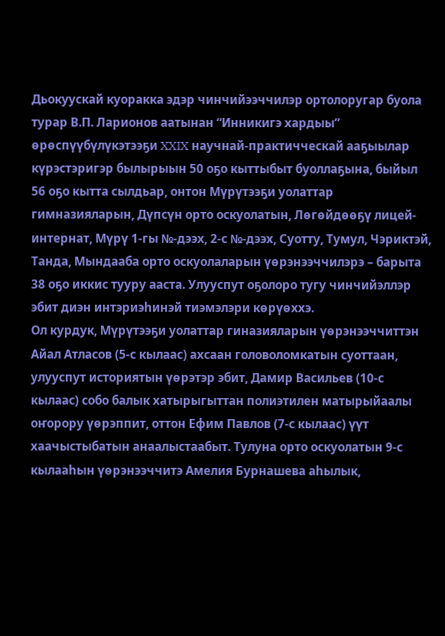Дьокуускай куоракка эдэр чинчийээччилэр ортолоругар буола турар В.П. Ларионов аатынан “Инникигэ хардыы” өрөспүүбүлүкэтээҕи XXIX научнай-практичческай ааҕыылар күрэстэригэр былырыын 50 оҕо кыттыбыт буоллаҕына, быйыл 56 оҕо кытта сылдьар, онтон Мүрүтээҕи уолаттар гимназияларын, Дүпсүн орто оскуолатын, Лөгөйдөөҕү лицей-интернат, Мүрү 1-гы №-дээх, 2-с №-дээх, Суотту, Тумул, Чэриктэй, Танда, Мындааба орто оскуолаларын үөрэнээччилэрэ – барыта 38 оҕо иккис тууру ааста. Улууспут оҕолоро тугу чинчийэллэр эбит диэн интэриэһинэй тиэмэлэри көрүөххэ.
Ол курдук, Мүрүтээҕи уолаттар гиназияларын үөрэнээччиттэн Айал Атласов (5-с кылаас) ахсаан головоломкатын суоттаан, улууспут историятын үөрэтэр эбит, Дамир Васильев (10-с кылаас) собо балык хатырыгыттан полиэтилен матырыйаалы оҥорору үөрэппит, оттон Ефим Павлов (7-с кылаас) үүт хаачыстыбатын анаалыстаабыт. Тулуна орто оскуолатын 9-с кылааһын үөрэнээччитэ Амелия Бурнашева аһылык,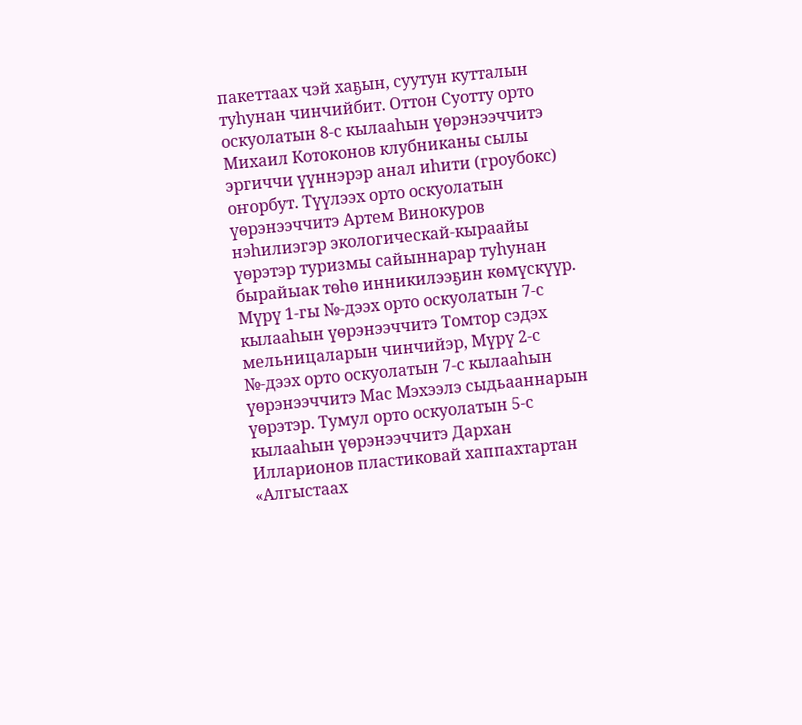пакеттаах чэй хаҕын, суутун кутталын туһунан чинчийбит. Оттон Суотту орто оскуолатын 8-с кылааһын үөрэнээччитэ Михаил Котоконов клубниканы сылы эргиччи үүннэрэр анал иһити (гроубокс) оҥорбут. Түүлээх орто оскуолатын үөрэнээччитэ Артем Винокуров нэһилиэгэр экологическай-кыраайы үөрэтэр туризмы сайыннарар туһунан бырайыак төһө инникилээҕин көмүскүүр. Мүрү 1-гы №-дээх орто оскуолатын 7-с кылааһын үөрэнээччитэ Томтор сэдэх мельницаларын чинчийэр, Мүрү 2-с №-дээх орто оскуолатын 7-с кылааһын үөрэнээччитэ Мас Мэхээлэ сыдьааннарын үөрэтэр. Тумул орто оскуолатын 5-с кылааһын үөрэнээччитэ Дархан Илларионов пластиковай хаппахтартан «Алгыстаах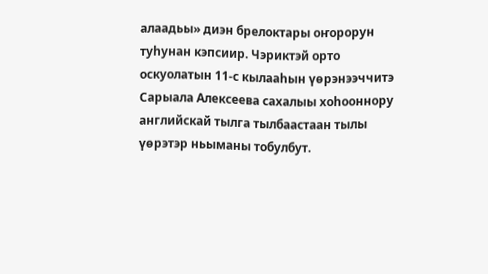алаадьы» диэн брелоктары оҥорорун туһунан кэпсиир. Чэриктэй орто оскуолатын 11-с кылааһын үөрэнээччитэ Сарыала Алексеева сахалыы хоһооннору английскай тылга тылбаастаан тылы үөрэтэр ньыманы тобулбут.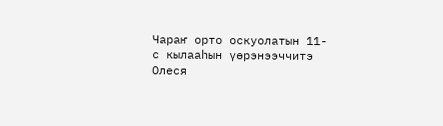Чараҥ орто оскуолатын 11-с кылааһын үөрэнээччитэ Олеся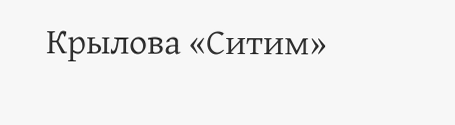Крылова «Ситим»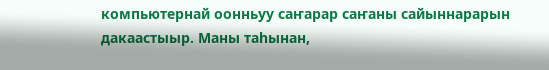компьютернай оонньуу саҥарар саҥаны сайыннарарын дакаастыыр. Маны таһынан,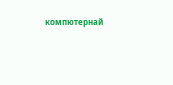компютернай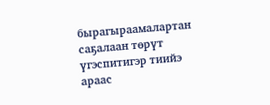бырагыраамалартан саҕалаан төрүт үгэспитигэр тиийэ араас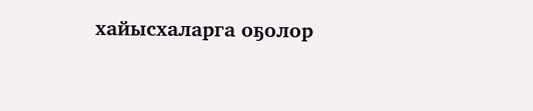хайысхаларга оҕолор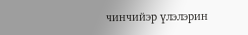чинчийэр үлэлэрин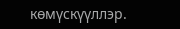көмүскүүллэр.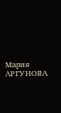Мария АРГУНОВА